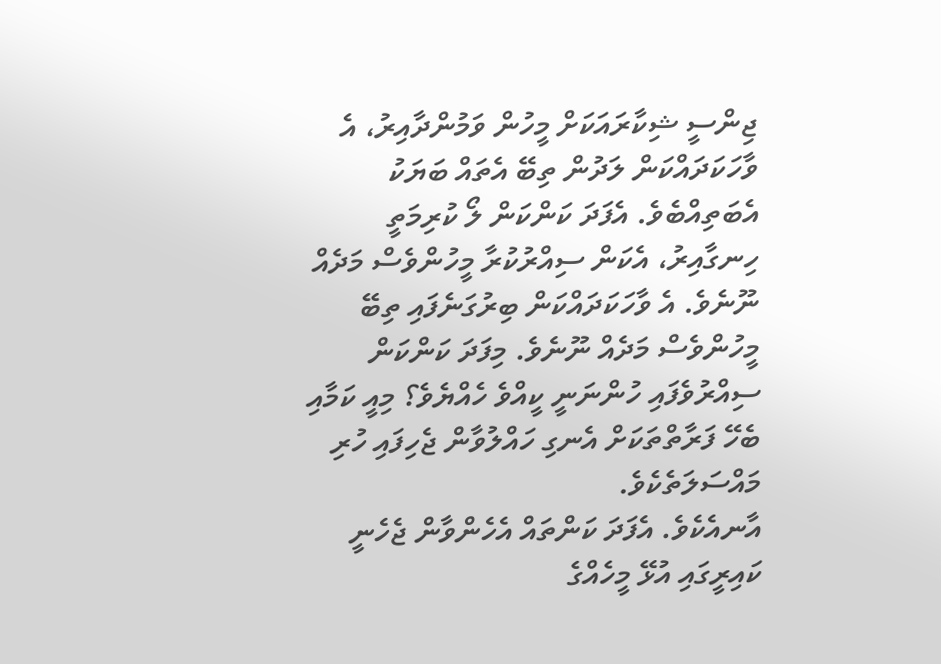ޖިންސީ ޝިކާރައަކަށް މީހުން ވަމުންދާއިރު، އެ ވާހަކަދައްކަން ލަދުން ތިބޭ އެތައް ބަޔަކު އެބަތިއްބެވެ. އެފަދަ ކަންކަން ލޯ ކުރިމަތީ ހިނގާއިރު، އެކަން ސިއްރުކުރާ މީހުންވެސް މަދެއް ނޫނެވެ. އެ ވާހަކަދައްކަން ބިރުގަނެފައި ތިބޭ މީހުންވެސް މަދެއް ނޫނެވެ. މިފަދަ ކަންކަން ސިއްރުވެފައި ހުންނަނީ ކީއްވެ ހެއްޔެވެ؟ މިއީ ކަމާއި ބެހޭ ފަރާތްތަކަށް އެނގި ހައްލުވާން ޖެހިފައި ހުރި މައްސަލަތެކެވެ.
އާނއެކެވެ. އެފަދަ ކަންތައް އެހެންވާން ޖެހެނީ ކައިރީގައި އުޅޭ މީހެއްގެ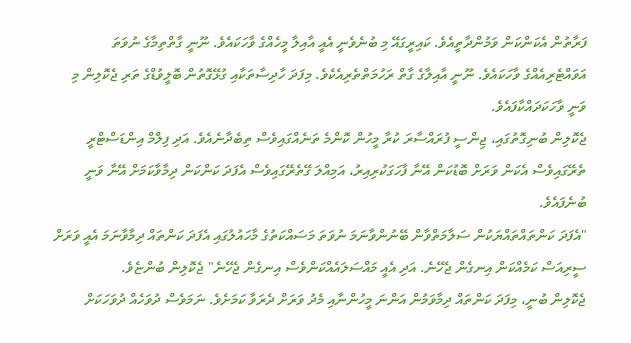ފަރާތުން އެކަންކަން ވަމުންދާތީއެވެ. ކައިރީގައޭ މި ބުނެވެނީ އެއީ އާއިލާ މީހެއްގެ ވާހަކައެވެ. ނޫނީ ގާތްތިމާގެ ނުވަތަ އަވައްޓެރިއެއްގެ ވާހަކައެވެ. ނޫނީ އާއިލާގެ ގާތް ރަހުމަތްތެރިއެކެވެ. މިފަދަ ހާދިސާތަކާއި ގުޅޭގޮތުން ބޮލީވުޑްގެ ތަރި ޖެކޮލިން މި ވަނީ ވާހަކަދައްކާފައެވެ.
ޖެކޮލިން ބުނިގޮތުގައި، ޖިންސީ ފުރައްސާރަ ކުރާ މީހުން ކޮންމެ ތަނެއްގައިވެސް ތިބެދާނެއެވެ. އަދި ފިލްމް އިންޑަސްޓްރީ ތެރޭގައިވެސް އެކަން ވަރަށް ބޮޑުކަން އޭނާ ފާހަގަކުރިއިރު، އަމިއްލަ ގޭތެރޭގައިވެސް އެފަދަ ކަންކަން ދިމާވާކަމަށް އޭނާ ވަނީ ބުނެފައެވެ.
"އެފަދަ ކަންތައްތައްޔަކުން ސަލާމަތްވާން ބޭނުންވާނަމަ ނުވަތަ މަސައްކަތުގެ މާހައުލުގައި އެފަދަ ކަންތައް ދިމާވާނަމަ އެއީ ވަރަށް ސީރިއަސް ކަމެއްކަން އިނގެން ޖެހޭނެ. އަދި އެއީ މައްސަލައެއްކަންވެސް އިނގެން ޖެހޭނެ" ޖެކޮލިން ބުންޏެވެ.
ޖެކޮލިން ބުނީ، މިފަދަ ކަންތައް ދިމާވަމުން އަންނަ މީހުންނާއި މެދު ވަރަށް ދެރަވާ ކަމަށެވެ. ނަމަވެސް ދުވަހެއް ދުވަހަކަށް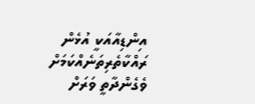އިންޑިއާއަކީ އުޅެން ރައްކާތެރިތަނެއްކަމަށް ވެގެންދާތީ ވަރަށް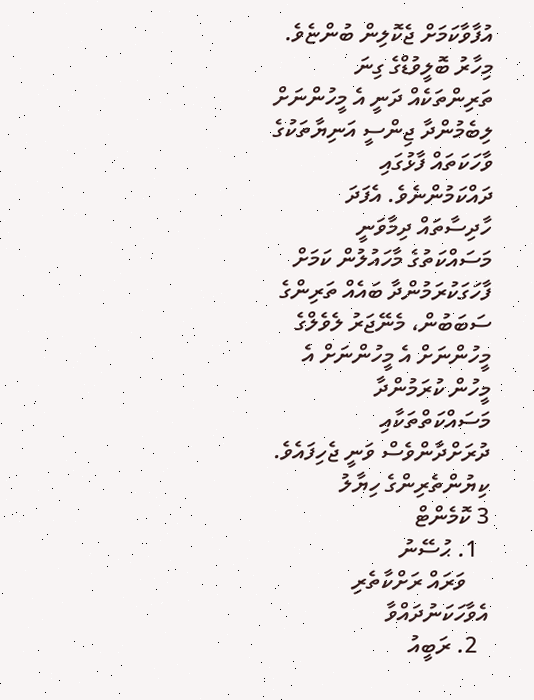އުފާވާކަމަށް ޖެކޮލިން ބުންޏެވެ.
މިހާރު ބޮލީވުޑްގެ ގިނަ ތަރިންތަކެއް ދަނީ އެ މީހުންނަށް ލިބެމުންދާ ޖިންސީ އަނިޔާތަކުގެ ވާހަކަތައް ފާޅުގައި ދައްކަމުންނެވެ. އެފަދަ ހާދިސާތައް ދިމާވަނީ މަސައްކަތުގެ މާހައުލުން ކަމަށް ފާހަގަކުރަމުންދާ ބައެއް ތަރިންގެ ސަބަބުން، މެނޭޖަރު ލެވެލްގެ މީހުންނަށް އެ މީހުންނަށް އެ މީހުން ކުރަމުންދާ މަސައްކަތްތަކާއި ދުރަށްދާންވެސް ވަނީ ޖެހިފައެވެ.
ކިޔުންތެރިންގެ ހިޔާލު
3 ކޮމެންޓް
  1. ޙުސޭނު
    ވަރައް ރަށްކާތެރި އެވާހަކަނުދައްވާ
  2. ރަބީއު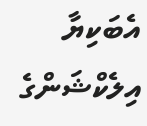އެބަކިޔާ އިލެކްޝަންގެ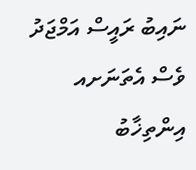ނައިބު ރައީސް އަމްޖަދު ވެސް އެތަނަށއ އިންތިޚާބު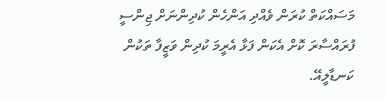މަސައްކަތް ކުރަން ވެއްދި އަންހެން ކުދިންނަށް ޖިންސީ ފުރައްސާރަ ކޮށް އެކަން ފަޅާ އެރީމަ ކުދިން ވަޒީފާ ތަކުން ކަނޑާލީއޭ.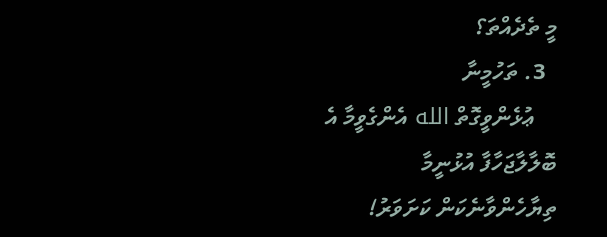މީ ތެދެއްތަ؟
  3. ތަހުމީނާ
    ޢުޅެންވީގޮތް الله އެންގެވީމާ އެ ބޮލާލާޖަހާފާ އުޅުނީމާ ތިޔާހެންވާނެކަން ކަށަވަރު!